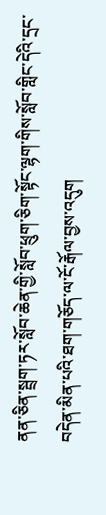ནན་ཅིན་སྦྲག་ཏར་སློབ་ཆེན་གྱི་སློབ་ཕྲུག་ཅིག་སྟོང་ལྷག་གིས་སློབ་གླིང་དེའི་དྲང་བདེན་མིན་པའི་ཐག་གཅོད་ལ་ངོ་རྒོལ་བྱས་འདུག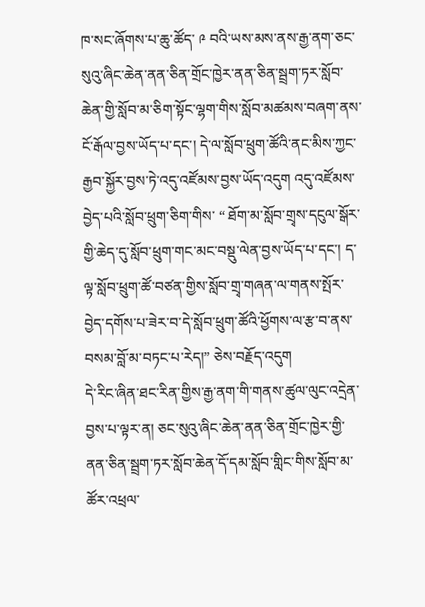ཁ་སང་ཞོགས་པ་ཆུ་ཚོད་ ༩ བའི་ཡས་མས་ནས་རྒྱ་ནག་ཅང་སུའུ་ཞིང་ཆེན་ནན་ཅིན་གྲོང་ཁྱེར་ནན་ཅིན་སྦྲག་ཏར་སློབ་ཆེན་གྱི་སློབ་མ་ཅིག་སྟོང་ལྷག་གིས་སློབ་མཚམས་བཞག་ནས་ངོ་རྒོལ་བྱས་ཡོད་པ་དང་། དེ་ལ་སློབ་ཕྲུག་ཚོའི་ནང་མིས་ཀྱང་རྒྱབ་སྐྱོར་བྱས་ཏེ་འདུ་འཛོམས་བྱས་ཡོད་འདུག འདུ་འཛོམས་བྱེད་པའི་སློབ་ཕྲུག་ཅིག་གིས་ “ ཐོག་མ་སློབ་གྲྭས་དངུལ་སྒོར་གྱི་ཆེད་དུ་སློབ་ཕྲུག་གང་མང་བསྡུ་ལེན་བྱས་ཡོད་པ་དང་། ད་ལྟ་སློབ་ཕྲུག་ཚོ་བཙན་གྱིས་སློབ་གྲྭ་གཞན་ལ་གནས་སྤོར་བྱེད་དགོས་པ་ཟེར་བ་དེ་སློབ་ཕྲུག་ཚོའི་ཕྱོགས་ལ་རྩ་བ་ནས་བསམ་བློ་མ་བཏང་པ་རེད།” ཅེས་བརྗོད་འདུག
དེ་རིང་ཞིན་ཐང་རིན་གྱིས་རྒྱ་ནག་གི་གནས་ཚུལ་ལུང་འདྲེན་བྱས་པ་ལྟར་ན། ཅང་སུའུ་ཞིང་ཆེན་ནན་ཅིན་གྲོང་ཁྱེར་གྱི་ནན་ཅིན་སྦྲག་ཏར་སློབ་ཆེན་དོ་དམ་སློབ་གླིང་གིས་སློབ་མ་ཚོར་འཕྲལ་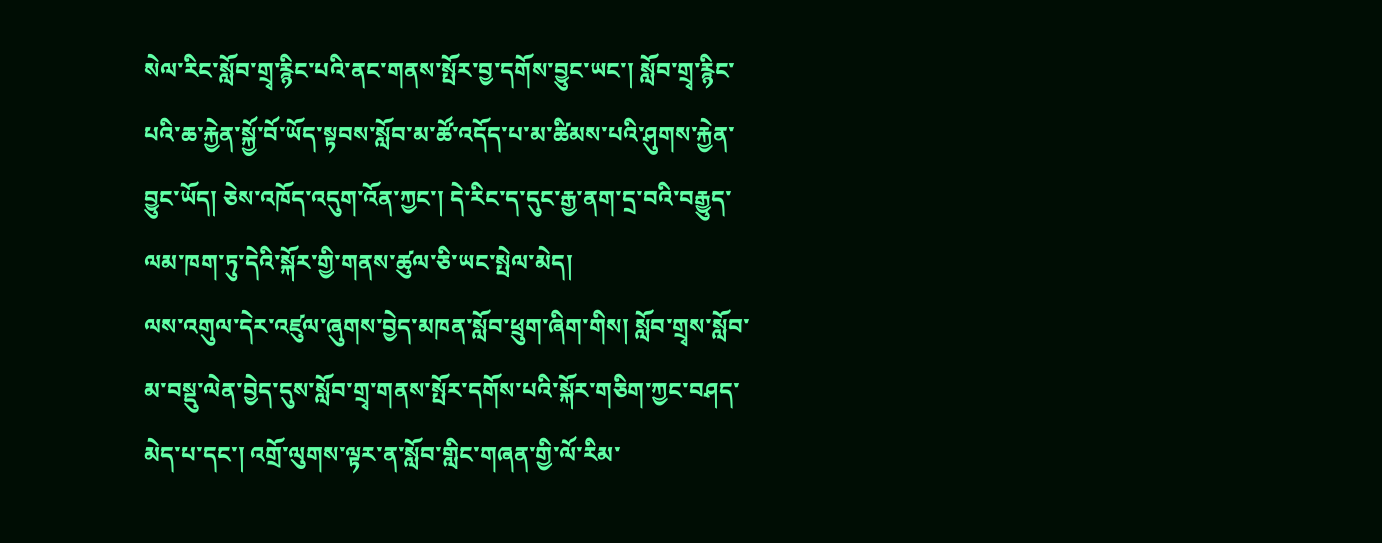སེལ་རིང་སློབ་གྲྭ་རྙིང་པའི་ནང་གནས་སྤོར་བྱ་དགོས་བྱུང་ཡང་། སློབ་གྲྭ་རྙིང་པའི་ཆ་རྐྱེན་སྐྱོ་བོ་ཡོད་སྟབས་སློབ་མ་ཚོ་འདོད་པ་མ་ཚིམས་པའི་ཤུགས་རྐྱེན་བྱུང་ཡོད། ཅེས་འཁོད་འདུག་འོན་ཀྱང་། དེ་རིང་ད་དུང་རྒྱ་ནག་དྲ་བའི་བརྒྱུད་ལམ་ཁག་ཏུ་དེའི་སྐོར་གྱི་གནས་ཚུལ་ཅི་ཡང་སྤེལ་མེད།
ལས་འགུལ་དེར་འཛུལ་ཞུགས་བྱེད་མཁན་སློབ་ཕྲུག་ཞིག་གིས། སློབ་གྲྭས་སློབ་མ་བསྡུ་ལེན་བྱེད་དུས་སློབ་གྲྭ་གནས་སྤོར་དགོས་པའི་སྐོར་གཅིག་ཀྱང་བཤད་མེད་པ་དང་། འགྲོ་ལུགས་ལྟར་ན་སློབ་གླིང་གཞན་གྱི་ལོ་རིམ་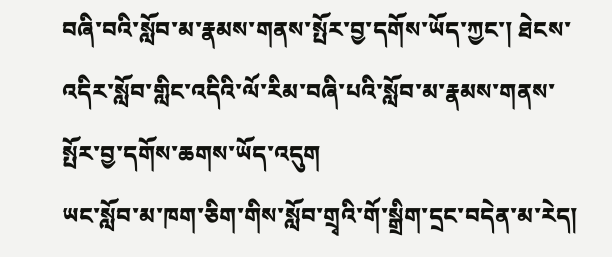བཞི་བའི་སློབ་མ་རྣམས་གནས་སྤོར་བྱ་དགོས་ཡོད་ཀྱང་། ཐེངས་འདིར་སློབ་གླིང་འདིའི་ལོ་རིམ་བཞི་པའི་སློབ་མ་རྣམས་གནས་སྤོར་བྱ་དགོས་ཆགས་ཡོད་འདུག
ཡང་སློབ་མ་ཁག་ཅིག་གིས་སློབ་གྲྭའི་གོ་སྒྲིག་དྲང་བདེན་མ་རེད།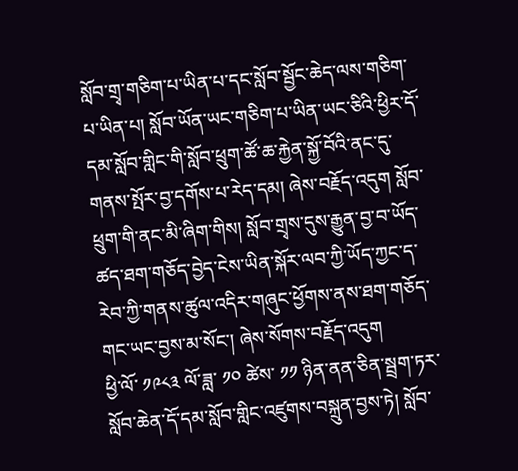སློབ་གྲྭ་གཅིག་པ་ཡིན་པ་དང་སློབ་སྦྱོང་ཆེད་ལས་གཅིག་པ་ཡིན་པ། སློབ་ཡོན་ཡང་གཅིག་པ་ཡིན་ཡང་ཅིའི་ཕྱིར་དོ་དམ་སློབ་གླིང་གི་སློབ་ཕྲུག་ཚོ་ཆ་རྐྱེན་སྐྱོ་བོའི་ནང་དུ་གནས་སྤོར་བྱ་དགོས་པ་རེད་དམ། ཞེས་བརྗོད་འདུག སློབ་ཕྲུག་གི་ནང་མི་ཞིག་གིས། སློབ་གྲྭས་དུས་རྒྱུན་བྱ་བ་ཡོད་ཚད་ཐག་གཅོད་བྱེད་ངེས་ཡིན་སྐོར་ལབ་ཀྱི་ཡོད་ཀྱང་ད་རེབ་ཀྱི་གནས་ཚུལ་འདིར་གཞུང་ཕྱོགས་ནས་ཐག་གཅོད་གང་ཡང་བྱས་མ་སོང་། ཞེས་སོགས་བརྗོད་འདུག
ཕྱི་ལོ་ ༡༩༨༣ ལོ་ཟླ་ ༡༠ ཚེས་ ༡༡ ཉིན་ནན་ཅིན་སྦྲག་ཏར་སློབ་ཆེན་དོ་དམ་སློབ་གླིང་འཛུགས་བསྐྲུན་བྱས་ཏེ། སློབ་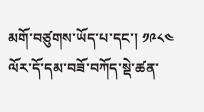མགོ་བཙུགས་ཡོད་པ་དང་། ༡༩༨༤ ལོར་དོ་དམ་བཟོ་བཀོད་སྡེ་ཚན་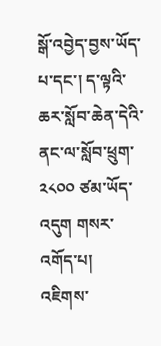སྒོ་འབྱེད་བྱས་ཡོད་པ་དང་། ད་ལྟའི་ཆར་སློབ་ཆེན་དེའི་ནང་ལ་སློབ་ཕྲུག་ ༢༨༠༠ ཙམ་ཡོད་འདུག གསར་འགོད་པ།
འཇིགས་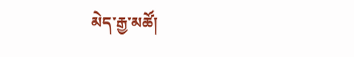མེད་རྒྱ་མཚོ།